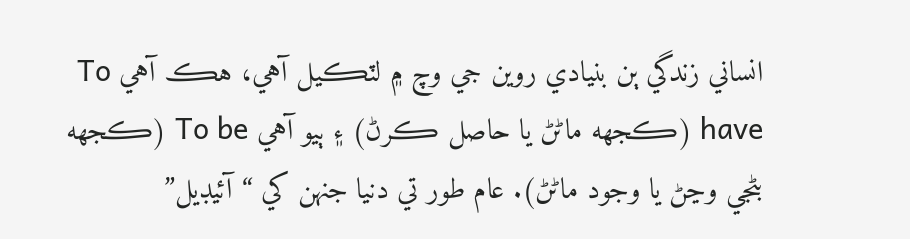انساني زندگي ٻن بنيادي روين جي وچ ۾ لٽڪيل آهي، هڪ آهي To have (ڪجهه ماڻڻ يا حاصل ڪرڻ) ۽ ٻيو آهي To be (ڪجهه بڻجي وڃڻ يا وجود ماڻڻ). عام طور تي دنيا جنهن کي “آئيڊيل”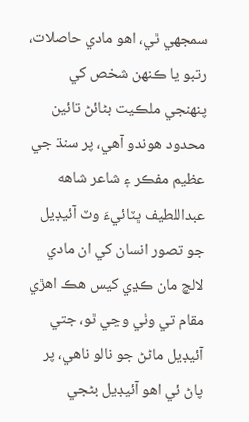سمجهي ٿي، اهو مادي حاصلات، رتبو يا ڪنهن شخص کي پنهنجي ملڪيت بڻائڻ تائين محدود هوندو آهي، پر سنڌ جي عظيم مفڪر ۽ شاعر شاهه عبداللطيف ڀٽائيءَ وٽ آئيڊيل جو تصور انسان کي ان مادي لالچ مان ڪڍي کيس هڪ اهڙي مقام تي وٺي وڃي ٿو، جتي آئيڊيل ماڻڻ جو نالو ناهي، پر پاڻ ئي اهو آئيڊيل بڻجي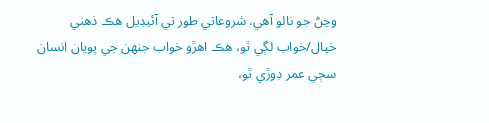وڃڻ جو نالو آهي. شروعاتي طور تي آئيڊيل هڪ ذهني خيال/خواب لڳي ٿو، هڪ اهڙو خواب جنهن جي پويان انسان سڄي عمر ڊوڙي ٿو،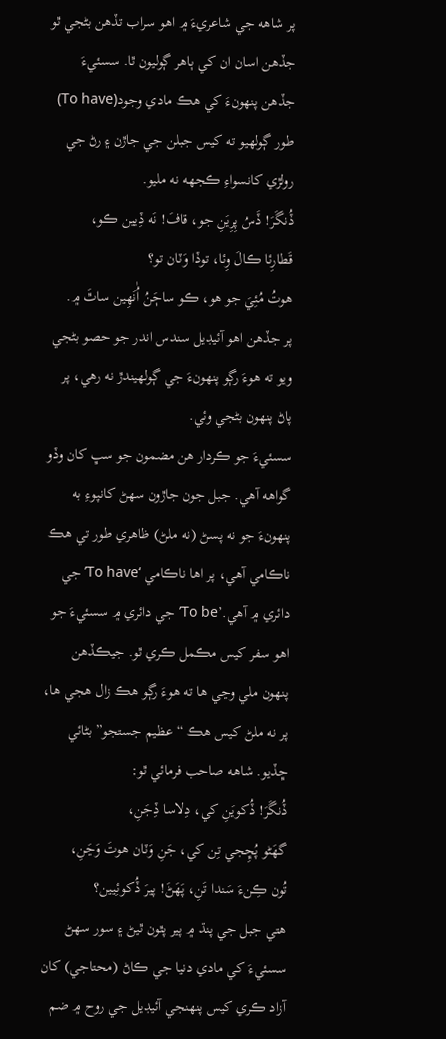پر شاهه جي شاعريءَ ۾ اهو سراب تڏهن بڻجي ٿو جڏهن اسان ان کي ٻاهر ڳوليون ٿا. سسئيءَ جڏهن پنهونءَ کي هڪ مادي وجود(To have) طور ڳولهيو ته کيس جبلن جي جاڙن ۽ رڻ جي رولڙي کانسواءِ ڪجهه نه مليو.
ڏُنگَرَ! ڏَسُ پِرِيَنِ جو، قافَ! نَه ڏِيين ڪو،
قَطارِئا ڪالَ وِئا، توڏا وَٽان تو؟
ھوتُ مُئِيَ جو ھو، ڪو ساڄَنُ اُٰنَھِين ساٿَ ۾.
پر جڏهن اهو آئيڊيل سندس اندر جو حصو بڻجي ويو ته هوءَ رڳو پنهونءَ جي ڳولهيندڙ نه رهي، پر پاڻ پنهون بڻجي وئي.
سسئيءَ جو ڪردار هن مضمون جو سڀ کان وڏو گواهه آهي. جبل جون جاڙون سهڻ کانپوءِ به پنهونءَ جو نه پسڻ (نه ملڻ) ظاهري طور تي هڪ ناڪامي آهي، پر اها ناڪامي ‘To have’ جي دائري ۾ آهي.’To be’ جي دائري ۾ سسئيءَ جو اهو سفر کيس مڪمل ڪري ٿو. جيڪڏهن پنهون ملي وڃي ها ته هوءَ رڳو هڪ زال هجي ها، پر نه ملڻ کيس هڪ “عظيم جستجو” بڻائي ڇڏيو. شاهه صاحب فرمائي ٿو:
ڏُنگَرَ! ڏُکويَنِ کي، دِلاسا ڏِجَنِ،
گهَڻو پُڇِجي تِن کي، جَنِ وَٽان ھوتَ وَڃَنِ،
تُون ڪِنءَ سَندا تَنِ، پَھَڻَ! پيرَ ڏُکوئِيين؟
هتي جبل جي پنڌ ۾ پير پٿون ٿيڻ ۽ سور سهڻ سسئيءَ کي مادي دنيا جي ڪاڻ (محتاجي) کان آزاد ڪري کيس پنهنجي آئيڊيل جي روح ۾ ضم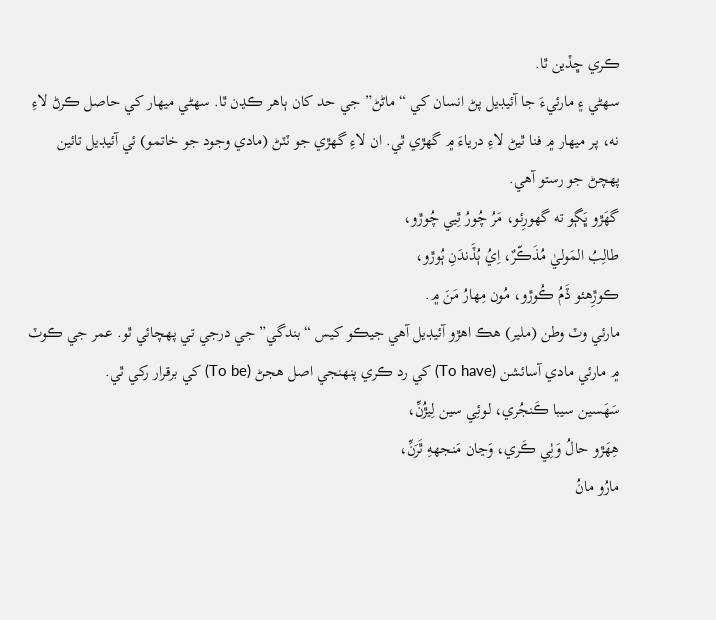ڪري ڇڏين ٿا.
سهڻي ۽ مارئيءَ جا آئيڊيل پڻ انسان کي “ماڻڻ” جي حد کان ٻاهر ڪڍن ٿا. سهڻي ميهار کي حاصل ڪرڻ لاءِ نه، پر ميهار ۾ فنا ٿيڻ لاءِ درياءَ ۾ گهڙي ٿي. ان لاءِ گهڙي جو ٽٽڻ (مادي وجود جو خاتمو) ئي آئيڊيل تائين پهچڻ جو رستو آهي.
گهَڙو ڀَڳو ته گهورِئو، مَرُ چُورُ ٿِيي چُوڙو،
طالِبُ المَوليٰ مُذَڪّرٌ، اِيُ ٻُڏَندَنِ ٻُوڙو،
ڪوڙِھئو ڏَمُ ڪُوڙو، مُون مِھارُ مَنَ ۾.
مارئي وٽ وطن (ملير) هڪ اهڙو آئيڊيل آهي جيڪو کيس “بندگي” جي درجي تي پهچائي ٿو. عمر جي ڪوٽ ۾ مارئي مادي آسائشن (To have) کي رد ڪري پنهنجي اصل هجڻ (To be) کي برقرار رکي ٿي.
سَھَسين سيبا ڪَنجُري، لوئِي سين لِيڙُنِّ،
ھِھَڙو حالُ وَٺِي ڪَري، وَڃان مَنجههِ ٿَرَنِّ،
مارُو مانُ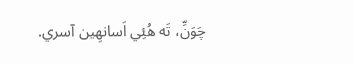چَوَنِّ، تَه ھُئِي اَسانھِين آسري.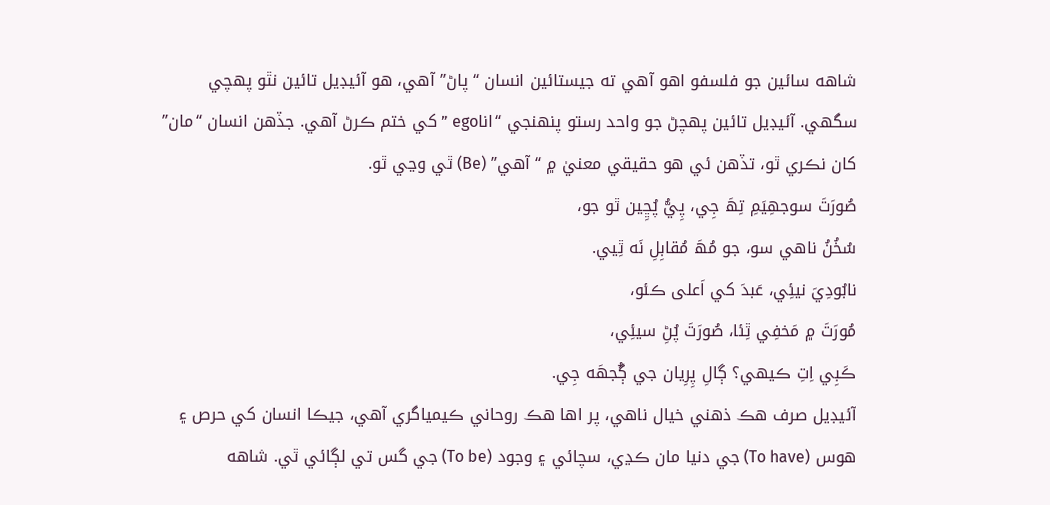شاهه سائين جو فلسفو اهو آهي ته جيستائين انسان “پاڻ” آهي، هو آئيڊيل تائين نٿو پهچي سگهي. آئيڊيل تائين پهچڻ جو واحد رستو پنهنجي “اناego ” کي ختم ڪرڻ آهي. جڏهن انسان “مان” کان نڪري ٿو، تڏهن ئي هو حقيقي معنيٰ ۾ “آهي” (Be) ٿي وڃي ٿو.
صُورَتَ سوجهِيَمِ تِھَ جِي، پِيُّ پُڇِين ٿو جو،
سُخُنُ ناھي سو، جو مُھَ مُقابِلِ نَه ٿِيي.
نابُودِيَ نيئِي، عَبدَ کي اَعلى ڪئو،
مُورَتَ ۾ مَخفِي ٿِئا، صُورَتَ پُڻِ سيئِي،
ڪَبِي اِتِ ڪيھي؟ ڳالِ پِرِيان جي ڳُجهَه جِي.
آئيڊيل صرف هڪ ذهني خيال ناهي، پر اها هڪ روحاني ڪيمياگري آهي، جيڪا انسان کي حرص ۽ هوس (To have) جي دنيا مان ڪڍي، سچائي ۽ وجود (To be) جي گس تي لڳائي ٿي. شاهه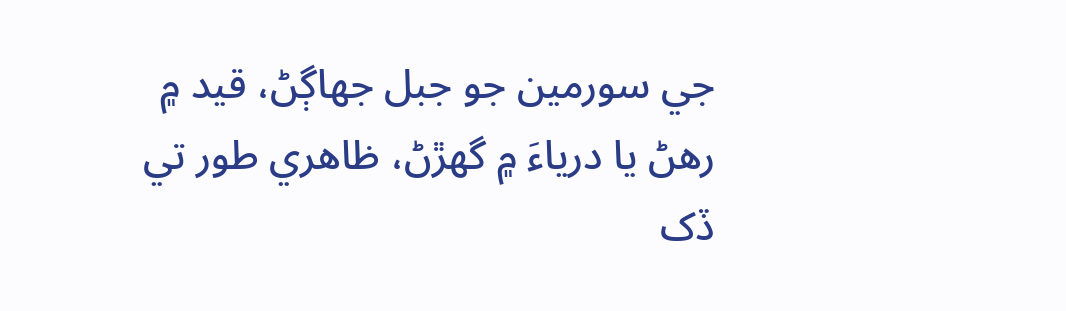جي سورمين جو جبل جهاڳڻ، قيد ۾ رهڻ يا درياءَ ۾ گهڙڻ، ظاهري طور تي ڏک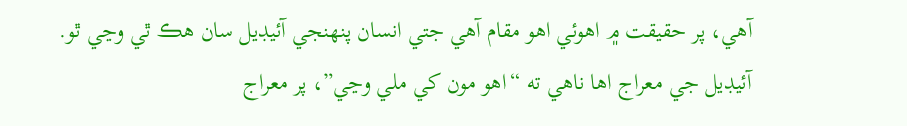آهي، پر حقيقت ۾ اهوئي اهو مقام آهي جتي انسان پنهنجي آئيڊيل سان هڪ ٿي وڃي ٿو. آئيڊيل جي معراج اها ناهي ته “اهو مون کي ملي وڃي”، پر معراج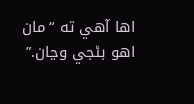اها آهي ته “مان اهو بڻجي وڃان.”